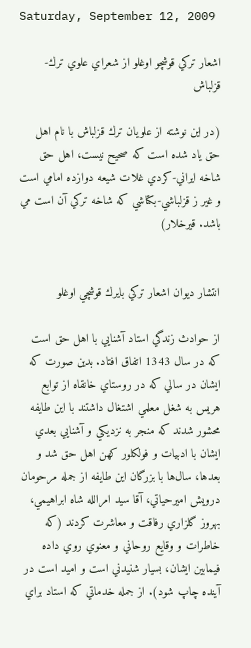Saturday, September 12, 2009

اشعار تركي قوشچو اوغلو از شعراي علوي ترك-قزلباش

(در اين نوشته از علويان ترك قزلباش با نام اهل حق ياد شده است كه صحيح نيست، اهل حق شاخه ايراني-كردي غلات شيعه دوازده امامي است و غير ز قزلباشي-بكتاشي كه شاخه تركي آن است مي باشد. قيرخلار)


انتشار ديوان اشعار تركي بايرك قوشچي اوغلو

از حوادث زندگي استاد آشنايي با اهل حق است كه در سال 1343 اتفاق افتاد. بدين صورت كه ايشان در سالي كه در روستاي خانقاه از توابع هريس به شغل معلمي اشتغال داشتند با اين طايفه محشور شدند كه منجر به نزديكي و آشنايي بعدي ايشان با ادبيات و فولكلور كهن اهل حق شد و بعدها، سال‌ها با بزرگان اين طايفه از جمله مرحومان درويش اميرحياتي، آقا سيد امرالله شاه ابراهيمي، بهروز گلزاري رفاقت و معاشرت كردند (كه خاطرات و وقايع روحاني و معنوي روي داده فيمابين ايشان، بسيار شنيدني است و اميد است در آينده چاپ شود). از جمله خدماتي كه استاد براي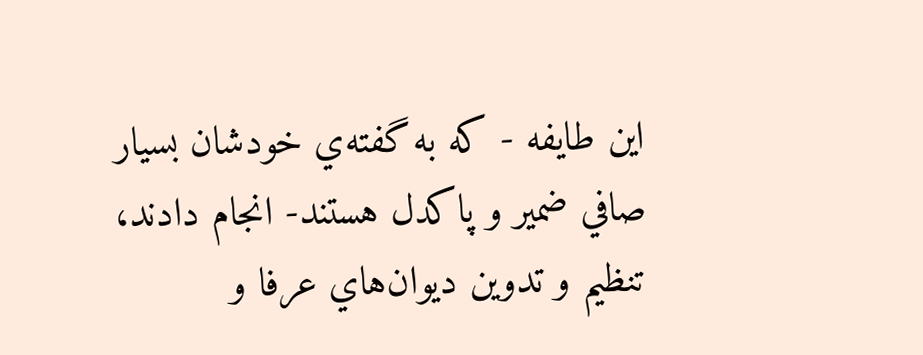اين طايفه - كه به گفته‌ي خودشان بسيار صافي ضمير و پاكدل هستند- انجام دادند، تنظيم و تدوين ديوان‌هاي عرفا و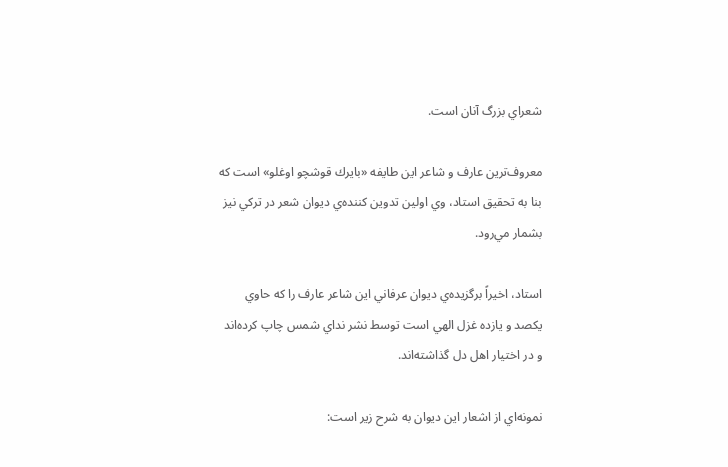شعراي بزرگ آنان است.

معروف‌ترين عارف و شاعر اين طايفه «بايرك قوشچو اوغلو» است كه بنا به تحقيق استاد، وي اولين تدوين كننده‌ي ديوان شعر در تركي نيز بشمار مي‌رود.

استاد، اخيراً برگزيده‌ي ديوان عرفاني اين شاعر عارف را كه حاوي يكصد و يازده غزل الهي است توسط نشر نداي شمس چاپ كرده‌اند و در اختيار اهل دل گذاشته‌اند.

نمونه‌اي از اشعار اين ديوان به شرح زير است: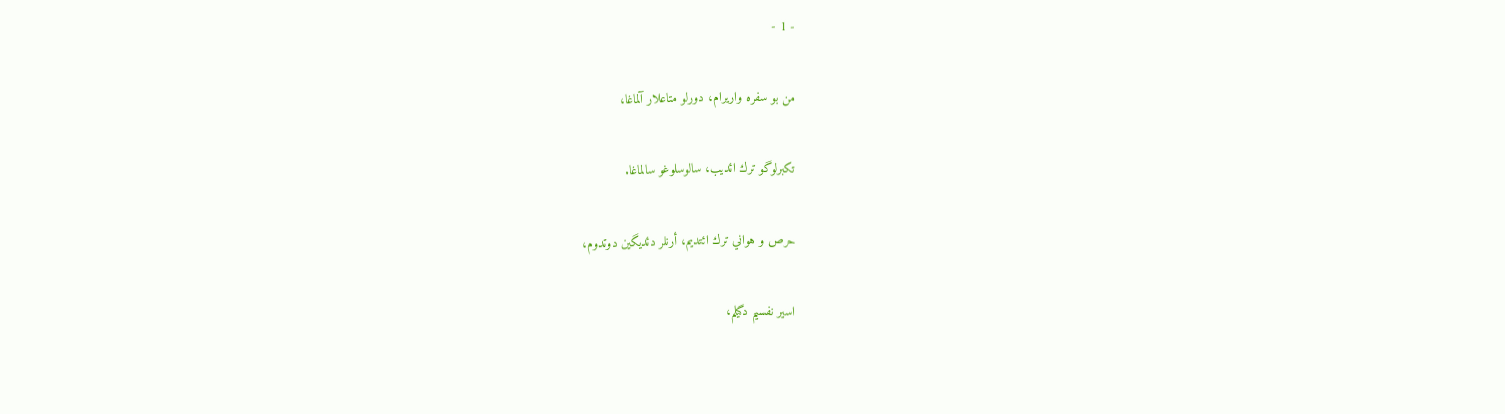- 1 -

من بو سفره واريرام، دورلو متاعلار آلماغا،

تكبرلوگو ترك ائديب، سالوسلوغو سالماغا.

حرص و هواني ترك ائتديم، أرنلر دئديگين دوتدوم،

اسير نفسيم دگيلم،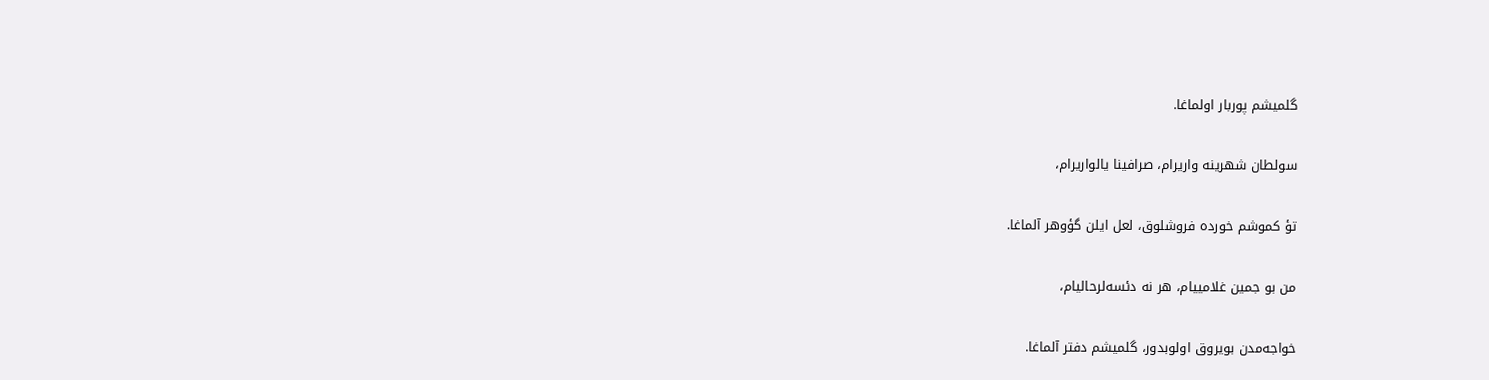گلميشم پوربار اولماغا.

سولطان شهرينه واريرام، صرافينا يالواريرام،

تؤ كموشم خورده فروشلوق، لعل ايلن گؤوهر آلماغا.

من بو جمين غلامييام، هر نه دئسه‌لرحاليام،

خواجه‌مدن بويروق اولوبدور، گلميشم دفتر آلماغا.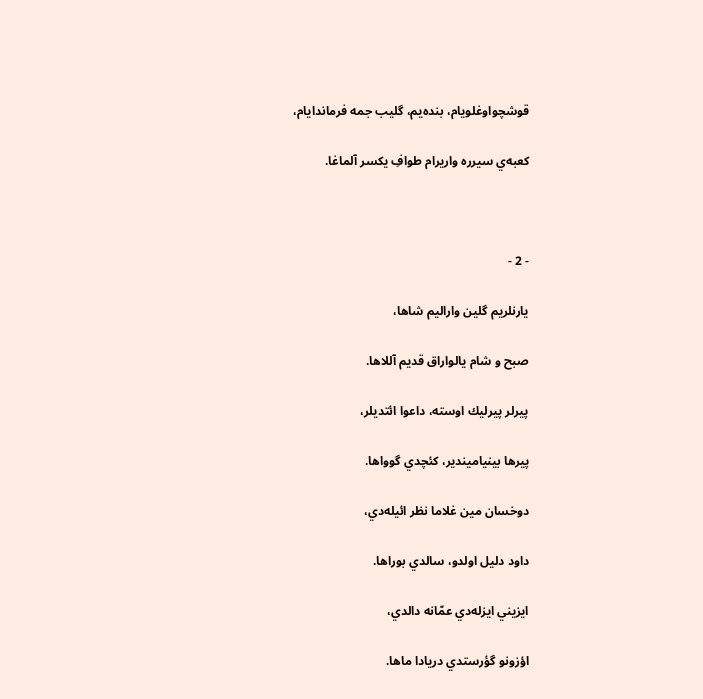قوشچواوغلويام، بنده‌يم، گليب جمه فرماندايام،

كعبه‌ي سيرره واريرام طوافِ يكسر آلماغا.



- 2 -

يارنلريم گلين واراليم شاها،

صبح و شام يالواراق قديم آللاها.

پيرلر پيرليك اوسته، داعوا ائتديلر،

پيرها بينياميندير، كئچدي گوواها.

دوخسان مين غلاما نظر ائيله‌دي،

داود دليل اولدو، سالدي بوراها.

ايزيني ايزله‌دي عمّانه دالدي،

اؤزونو گؤرستدي دريادا ماها.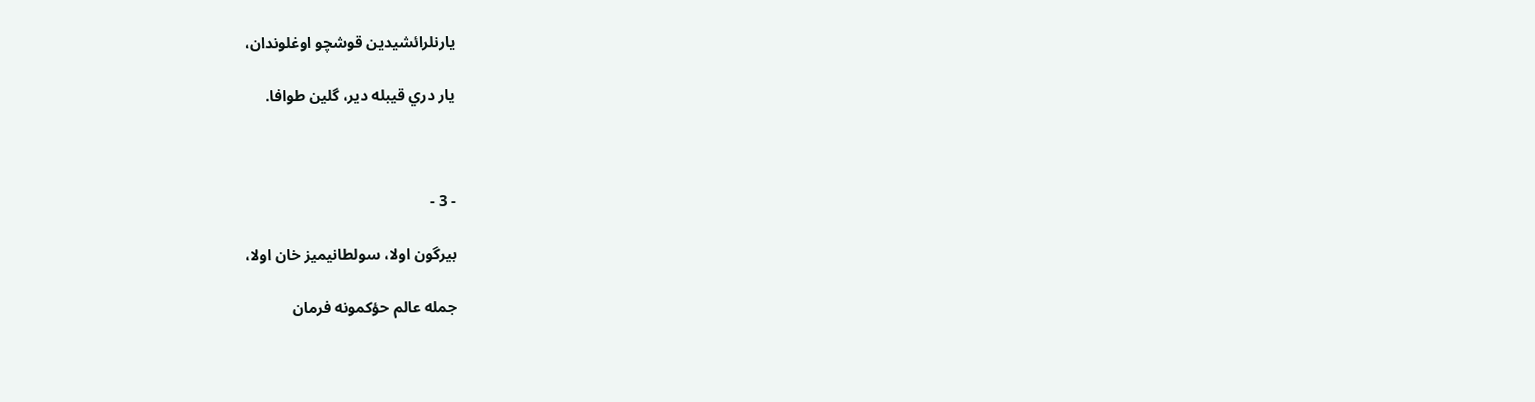يارنلرائشيدين قوشچو اوغلوندان،

يار دري قيبله دير، گلين طوافا.



- 3 -

بيرگون اولا، سولطانيميز خان اولا،

جمله عالم حؤكمونه فرمان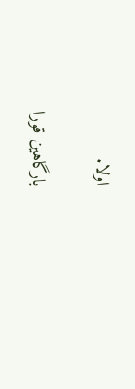اولا.

بارگاهين قورا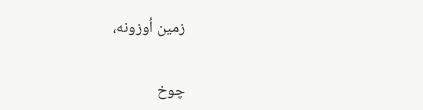زمين اُوزونه،

چوخ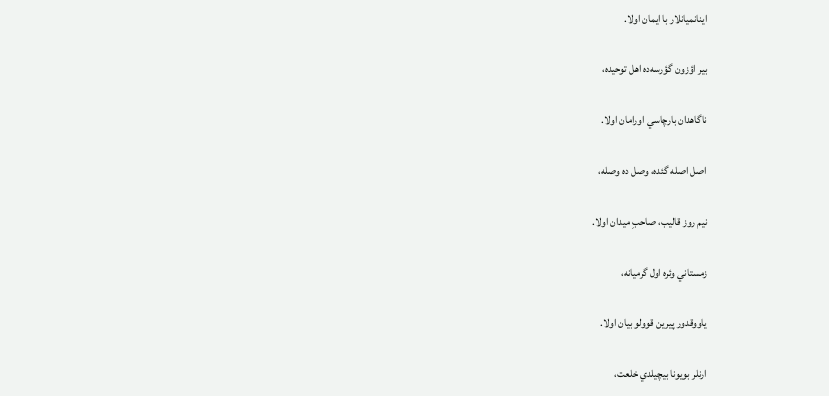اينانميانلار با ايمان اولا.

بير اؤزون گؤرسه‌ده اهل توحيده،

ناگاهدان بارچا‌سي اورامان اولا.

اصل اصله گئده، وصل ده وصله،

نيم روز قاليب، صاحبِ ميدان اولا.

زمستاني وئره اول گرميانه،

ياووقدور پيرين قوولو بيان اولا.

ارنلر بويونا بيچيلدي خلعت،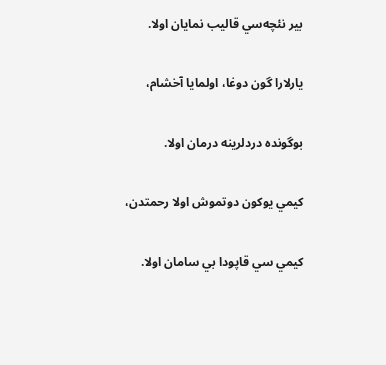بير نئچه‌سي قاليب نمايان اولا.

يارلارا گون دوغا، اولمايا آخشام،

بوگونده دردلرينه درمان اولا.

كيمي يوكون دوتموش اولا رحمتدن،

كيمي سي قاپودا بي سامان اولا.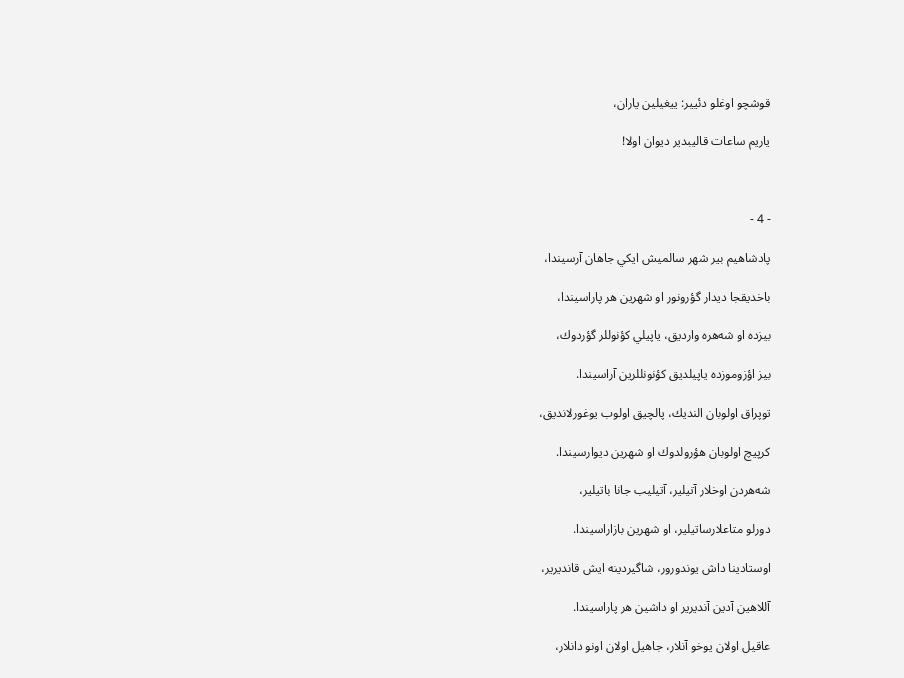قوشچو اوغلو دئيير: ييغيلين ياران،

ياريم ساعات قاليبدير ديوان اولا!



- 4 -

پادشاهيم بير شهر سالميش ايكي جاهان آرسيندا،

باخديقجا ديدار گؤرونور او شهرين هر پاراسيندا،

بيزده او شه‌هره وارديق، ياپيلي كؤنوللر گؤردوك،

بيز اؤزوموزده ياپيلديق كؤنونللرين آراسيندا.

توپراق اولوبان النديك، پالچيق اولوب يوغورلانديق،

كرپيچ اولوبان هؤرولدوك او شهرين ديوارسيندا.

شه‌هردن اوخلار آتيلير، آتيليب جانا باتيلير،

دورلو متاعلارساتيلير، او شهرين بازاراسيندا.

اوستادينا داش يوندورور، شاگيردينه ايش قانديرير،

آللاهين آدين آنديرير او داشين هر پاراسيندا.

عاقيل اولان يوخو آنلار، جاهيل اولان اونو دانلار،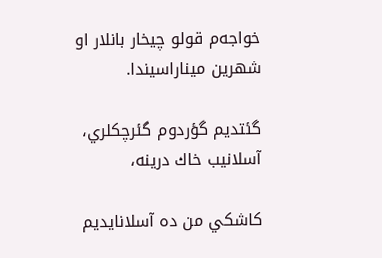خواجه‌م قولو چيخار بانلار او شهرين ميناراسيندا.

گئتديم گؤردوم گئرچكلري، آسلانيب خاك درينه،

كاشكي من ده آسلانايديم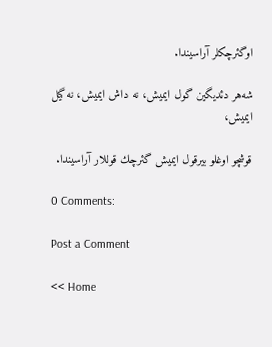اوگئرچكلر آراسيندا.

شه‌هر دئديگين گول ايميش، نه داش ايميش، نه گيل ايميش،

قوشچو اوغلو بيرقول ايميش گئرچك قوللار آراسيندا.

0 Comments:

Post a Comment

<< Home